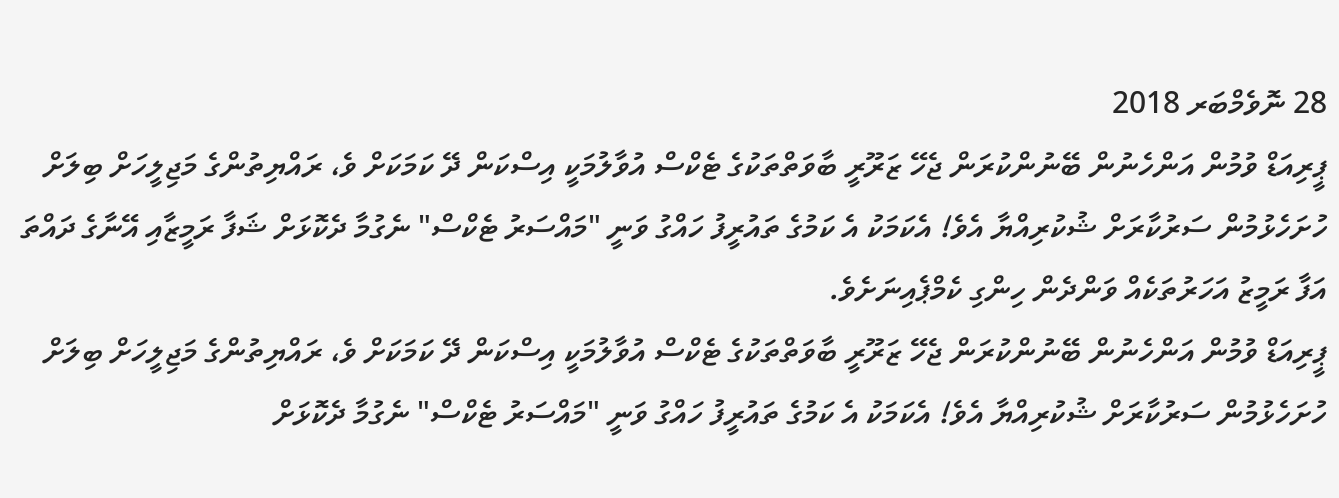28 ނޮވެމްބަރ 2018
ޕީރިއަޑް ވުމުން އަންހެނުން ބޭނުންކުރަން ޖެހޭ ޒަރޫރީ ބާވަތްތަކުގެ ޓެކްސް އުވާލުމަކީ އިސްކަން ދޭ ކަމަކަށް ވެ، ރައްޔިތުންގެ މަޖިލީހަށް ބިލަށް ހުށަހެޅުމުން ސަރުކާރަށް ޝުކުރިއްޔާ އެވެ! އެކަމަކު އެ ކަމުގެ ތައުރީފު ހައްގު ވަނީ "މައްސަރު ޓެކްސް" ނެގުމާ ދެކޮޅަށް ޝަފާ ރަމީޒާއި އޭނާގެ ދައްތަ އަފާ ރަމީޒު އަހަރުތަކެއް ވަންދެން ހިންގި ކެމްޕެއިނަށެވެ.
ޕީރިއަޑް ވުމުން އަންހެނުން ބޭނުންކުރަން ޖެހޭ ޒަރޫރީ ބާވަތްތަކުގެ ޓެކްސް އުވާލުމަކީ އިސްކަން ދޭ ކަމަކަށް ވެ، ރައްޔިތުންގެ މަޖިލީހަށް ބިލަށް ހުށަހެޅުމުން ސަރުކާރަށް ޝުކުރިއްޔާ އެވެ! އެކަމަކު އެ ކަމުގެ ތައުރީފު ހައްގު ވަނީ "މައްސަރު ޓެކްސް" ނެގުމާ ދެކޮޅަށް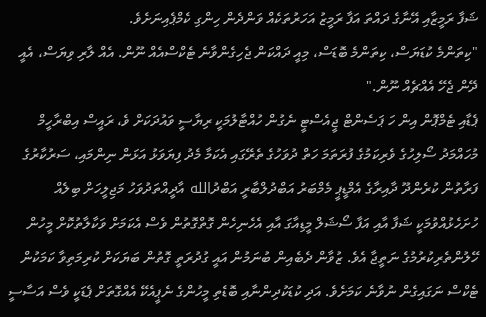ޝަފާ ރަމީޒާއި އޭނާގެ ދައްތަ އަފާ ރަމީޒު އަހަރުތަކެއް ވަންދެން ހިންގި ކެމްޕެއިނަށެވެ.
"ކިތަންމެ ކުޑަޔަސް، ކިތަންމެ ބޮޑަސް، މިއީ ދައްކަން ޖެހިގެންވާނެ ޓެކްސްއެއް ނޫން. އެއް ލާރި ވިޔަސް، އެއީ ދޭން ޖެހޭ އެއްޗެއް ނޫން."
ޕެޑާއި ޓެމްޕޮން އިން ހަ ޕަސެންޓް ޖީއެސްޓީ ނެގުން ހުއްޓާލުމަކީ ރިޔާސީ ވައުދަކަށް ވެ، ރައީސް އިބްރާހީމް މުހައްމަދު ސޯލިހުގެ ވެރިކަމުގެ ފުރަތަމަ ހަތް ދުވަހުގެ ތެރޭގައި އެކަމާ މެދު ފިޔަވަޅު އަޅަން ނިންމައި، ސަރުކާރުގެ ފަރާތުން ކުރެންދޫ ދާއިރާގެ އެމްޑީޕީ މެމްބަރު އަބްދުލްބާރީ އަބްދުالله އާދީއްތަދުވަހު މަޖިލީހަށް ބިލެއް ހުށަހެޅުއްވުމަކީ ޝަފާ އާއި އަފާ ސޯޝަލް މީޑިއާގަ އާއި އެހެނިހެން ގޮތްގޮތުން ވެސް އެކަމަށް ވަކާލާތުކޮށް މީހުން ހޭލުންތެރިކުރުމުގެ ނަތީޖާ އެވެ. ޒުވާން ދެބެއިން ބުނަމުން އައީ ގުދުރަތީ ގޮތުން ބަޔަކަށް ކުރިމަތިވާ ކަމަކުން ޓެކްސް ނަގައިގެން ނުވާނެ ކަމަށެވެ. އަދި ކުޑަކުދިންނާއި ބޮޑެތި މީހުންގެ ނެޕީއެކޭ އެއްގޮތަށް ޕެޑަކީ ވެސް އަސާސީ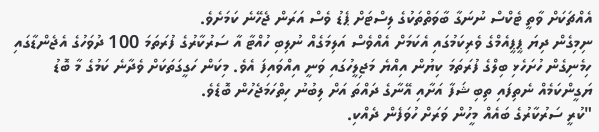އެއްޗަކަށް ވާތީ ޓެކްސް ނުނަގާ ބާވަތްތަކުގެ ލިސްޓަށް ޕެޑު ވެސް އަރަން ޖެހޭނެ ކަމަށެވެ.
ނިމިގެން ދިޔަ ޕީޕީއެމްގެ ވެރިކަމުގައި އެކަމަށް އެއްވެސް އަލިމަގެއް ނުލިބި ހުއްޓާ އާ ސަރުކާރުގެ ފުރަތަމަ 100 ދުވަހުގެ އެޖެންޑާގައި ހިމެނިގެން ހުށަހެޅި ބިލްގެ ފުރަތަމަ ކިޔުން އިއްޔެ މަޖިލީހުގައި ވަނީ އިއްވައިފަ އެވެ. މިކަން ހަގީގަތަކަށް ވެދާނެ ކަމުގެ މާ ބޮޑު ޔަގީންކަމެއް ނެތިފައި ތިބި ޝަފާ އަށާއި އޭނާގެ ދައްތަ އަށް ލިބުނު ހިތްހަމަޖެހުން ބޮޑެވެ.
"ކުރީ ސަރުކާރުގެ ބައެއް މީހުން ވަރަށް ހުވަފެން ދެއްކި.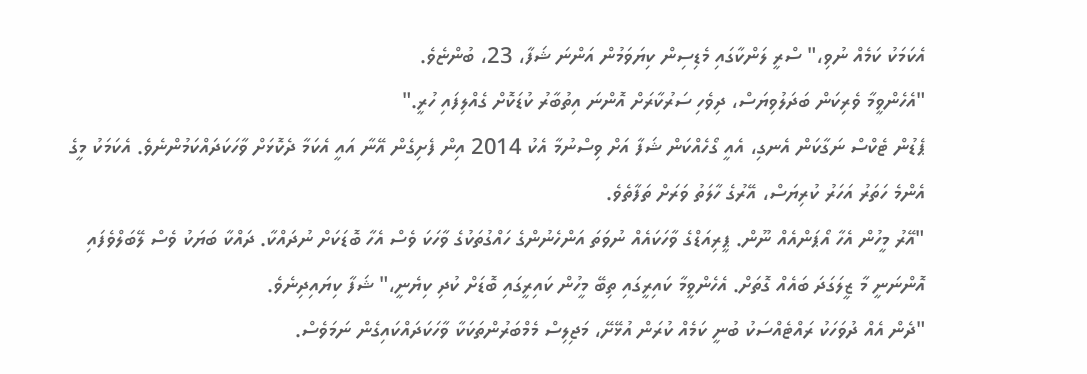އެކަމަކު ކަމެއް ނުވި،" ސްރީ ލަންކާގައި މެޑިސިން ކިޔަވަމުން އަންނަ ޝަފާ، 23، ބުންޏެވެ.
"އެހެންވީމާ ވެރިކަން ބަދަލުވިޔަސް، ދިވެހި ސަރުކާރަށް އޮންނަ އިތުބާރު ކުޑަކޮށް ގެއްލިފައި ހުރީ."
ޕެޑުން ޓެކްސް ނަގާކަން އެނގި، އެއީ ގޯހެއްކަން ޝަފާ އަށް ވިސްނުމާ އެކު 2014 އިން ފެށިގެން އޭނާ އައީ އެކަމާ ދެކޮޅަށް ވާހަކަދައްކަމުންނެވެ. އެކަމަކު މީގެ އެންމެ ހަތަރު އަހަރު ކުރިޔަސް، އޭރުގެ ހާލަތު ވަރަށް ތަފާތެވެ.
"އޭރު މީހުން އެހާ އޯޕަންއެއް ނޫން. ޕީރިއަޑްގެ ވާހަކައެއް ނުވަތަ އަންހެނުންގެ ހައްގުތަކުގެ ވާހަކަ ވެސް އެހާ ބޮޑަކަށް ނުދައްކާ. ދައްކާ ބަޔަކު ވެސް ލޭބަލްވެފައި އޮންނަނީ މާ ޒީލަގަދަ ބައެއް ގޮތަށް. އެހެންވީމާ ކައިރީގައި ތިބޭ މީހުން ކައިރީގައި ބޮޑަށް ކުދި ކިޔެނީ،" ޝަފާ ކިޔައިދިނެވެ.
"ދެން އެއް ދުވަހަކު ރައްޓެއްސަކު ބުނީ ކަމެއް ކުރަން އުޅޭށޭ، މަޖިލިސް މެމްބަރުންތަކަކާ ވާހަކަދައްކައިގެން ނަމަވެސް.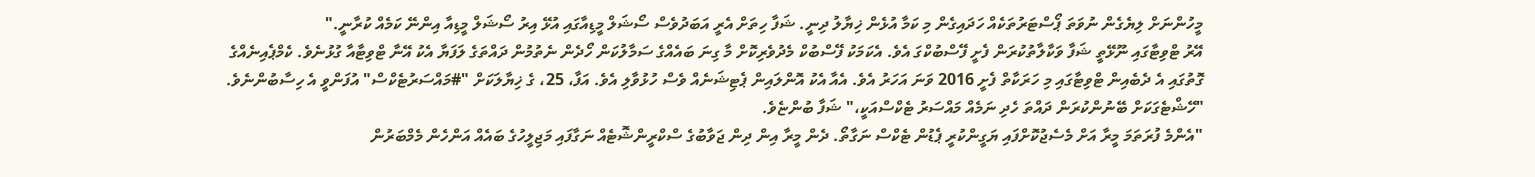މީހުންނަށް ލިޔެގެން ނުވަތަ ޕޯސްޓަރުތަކެއް ހަދައިގެން މި ކަމާ އުޅެން ޚިޔާލު ދިނީ. ޝަފާ ހިތަށް އެރީ އަބަދުވެސް ސޯޝަލް މީޑިއާގައި އުޅޭ އިރު ސޯޝަލް މީޑިއާ އިންނޭ ކަމެއް ކުރާނީ."
އޭރު ޓްވިޓާގައި ނޫޅޭތީ ޝަފާ ވަކާލާތުކުރަން ފެށީ ފޭސްބުކްގަ އެވެ. އެކަމަކު ފޭސްބުކް މެދުވެރިކޮށް މާ ގިނަ ބައެއްގެ ސަމާލުކަން ހޯދެން ނެތުމުން ދައްތަގެ ލަފަޔާ އެކު އޭނާ ޓްވިޓާއާ ގުޅުނެވެ. ކެމްޕެއިނެއްގެ ގޮތުގައި އެ ދެބެއިން ޓްވިޓާގައި މި ހަރަކާތް ފެށީ 2016 ވަނަ އަހަރު އެވެ. އެއާ އެކު އޮންލައިން ޕެޓިޝަނެއް ވެސް ހުޅުވާލި އެވެ. އަފާ، 25، ގެ ޚިޔާލަކަށް "#މައްސަރުޓެކްސް" އުފަންވީ އެ ހިސާބުންނެވެ.
"ހޭޝްޓެގަކަށް ބޭނުންކުރަން ދައްތަ ހެދި ނަމެއް މައްސަރު ޓެކްސްއަކީ،" ޝަފާ ބުންޏެވެ.
"އެންމެ ފުރަތަމަ މީރާ އަށް މެސެޖުކޮށްފައި ޔަގީންކުރީ ޕެޑުން ޓެކްސް ނަގާތޯ. ދެން މީރާ އިން ދިން ޖަވާބުގެ ސްކްރީންޝޮޓެއް ނަގާފައި މަޖިލީހުގެ ބައެއް އަންހެން މެމްބަރުން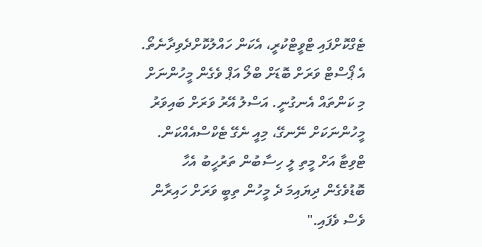ޓެގްކޮށްފައި ޓްވީޓްކުރީ، އެކަން ހައްލުކޮށްދެވިދާނެތޯ. އެ ޕޯސްޓް ވަރަށް ބޮޑަށް ބްލޯ އަޕް ވެގެން މީހުންނަށް މި ކަންތައް އެނގުނީ. އަސްލު އޭރު ވަރަށް ބައިވަރު މީހުންނަކަށް ނޭނގޭ، މިއީ ނެގޭ ޓެކްސްއެއްކަން. ޓްވިޓާ އަށް މީތި ލީ ހިސާބުން ތަރުހީބު އެހާ ބޮޑުވެގެން ދިޔައިމަ ދެ މީހުން ތިބީ ވަރަށް ހައިރާން ވެސް ވެފައި."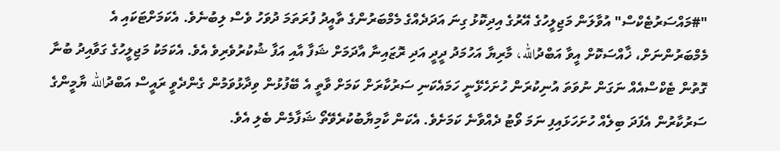"#މައްސަރުޓެކްސް" އުވާލަން މަޖިލީހުގެ އޭރުގެ އިދިކޮޅު ގިނަ އަދަދެއްގެ މެމްބަރުންގެ ތާއީދު ފުރަތަމަ ދުވަހު ވެސް ލިބުނެވެ. އެކަމަށްޓަކައި އެ މެމްބަރުންނަށް، ޚާއްސަކޮށް އީވާ އަބްދުالله، މާރިޔާ އަހުމަދު ދީދީ އަދި ރޮޒައިނާ އާދަމަށް ޝަފާ އާއި އަފާ ޝުކުރުވެރިވެ އެވެ. އެކަމަކު މަޖިލީހުގެ ގަވާއިދު ބުނާ ގޮތުން ޓެކްސްއެއް ނަގަން ނުވަތަ އުނިކުރަން ހުށަހެޅޭނީ ހަމައެކަނި ސަރުކާރަށް ކަމަށް ވާތީ އެ ބޭފުޅުން ވިދާޅުވަމުން ގެންދެވީ ރައީސް އަބްދުالله ޔާމީންގެ ސަރުކާރުން އެފަދަ ބިލެއް ހުށަހަޅައިފި ނަމަ ވޯޓު ދެއްވާނެ ކަމަށެވެ. އެކަން ކާމިޔާބުކުރެވޭތޯ ޝަފާމެން ބެލި އެވެ.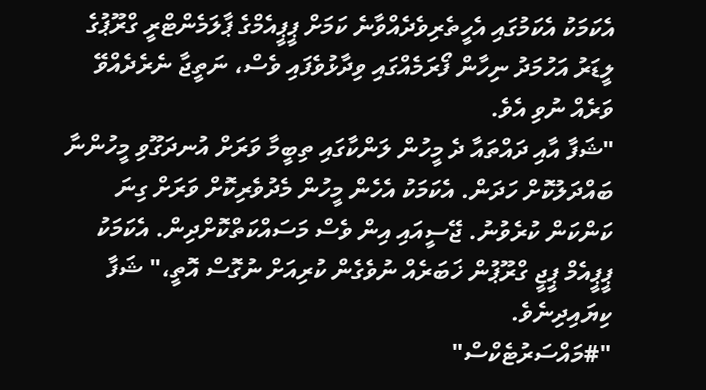އެކަމަކު އެކަމުގައި އެހީތެރިވެދެއްވާނެ ކަމަށް ޕީޕީއެމްގެ ޕާލަމެންޓްރީ ގްރޫޕުގެ ލީޑަރު އަހުމަދު ނިހާން ފޯރަމެއްގައި ވިދާޅުވެފައި ވެސް، ނަތީޖާ ނެރެދެއްވޭ ވަރެއް ނުވި އެވެ.
"ޝަފާ އާއި ދައްތައާ ދެ މީހުން ލަންކާގައި ތިބީމާ ވަރަށް އުނދަގޫވި މީހުންނާ ބައްދަލުކޮށް ހަދަން. އެކަމަކު އެހެން މީހުން މެދުވެރިކޮށް ވަރަށް ގިނަ ކަންކަން ކުރެވުނު. ޖޭސީއައި އިން ވެސް މަސައްކަތްކޮށްދިން. އެކަމަކު ޕީޕީއެމް ޕީޖީ ގްރޫޕުން ޚަބަރެއް ނުވެގެން ކުރިއަށް ނުގޮސް އޮތީ،" ޝަފާ ކިޔައިދިނެވެ.
"#މައްސަރުޓެކްސް"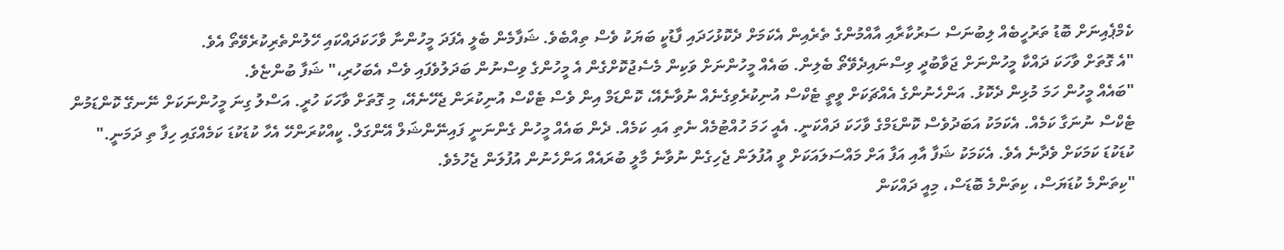ކެމްޕެއިނަށް ބޮޑު ތަރުހީބެއް ލިބުނަސް ސަރުކާރާއި އާއްމުންގެ ތެރެއިން އެކަމަށް ދެކޮޅުހަދައި ފާޑުކީ ބަޔަކު ވެސް ތިއްބެވެ. ޝަފާމެން ބެލީ އެފަދަ މީހުންނާ ވާހަކަދައްކައި ހޭލުންތެރިކުރެވޭތޯ އެވެ.
"އެ ގޮތަށް ވާހަކަ ދައްކާ މީހުންނަށް ޖަވާބުދީ ވިސްނައިދެވޭތޯ ބެލިން. ބައެއް މީހުންނަށް ވަކިން މެސެޖުކޮށްގެން އެ މީހުންގެ ވިސްނުން ބަދަލުވެފައި ވެސް އެބަހުރި،" ޝަފާ ބުންޏެވެ.
"ބައެއް މީހުން ހަމަ މުޅިން ދެކޮޅު. އަންހެނުންގެ އެއްޗަކަށް ވީތީ ޓެކްސް އުނިކުރެވިގެނެއް ނުވާނެއޭ، ކޮންޑަމް އިން ވެސް ޓެކްސް އުނިކުރަން ޖެހޭނެއޭ، މި ގޮތަށް ވާހަކަ ހުރީ. އަސްލު ގިނަ މީހުންނަކަށް ނޭނގޭ ކޮންޑަމުން ޓެކްސް ނުނަގާ ކަމެއް. އެކަމަކު އަބަދުވެސް ކޮންޑަމްގެ ވާހަކަ ދައްކަނީ. އެއީ ހަމަ ހުއްޓުމެއް ނެތި އައި ކަމެއް. ދެން ބައެއް މީހުން ގެންނަނީ ފައިނޭންޝަލް އޭންގަލް. ކީއްކުރަންހޭ އެހާ ކުޑަކުޑަ ކަމެއްގައި ހިފާ ތި ދަމަނީ."
ކުޑަކުޑަ ކަމަކަށް ވެދާނެ އެވެ. އެކަމަކު ޝަފާ އާއި އަފާ އަށް މައްސަލައަކަށް ވީ އުފުލަން ޖެހިގެން ނުވާނެ މާލީ ބުރައެއް އަންހެނުން އުފުލަން ޖެހުމެވެ.
"ކިތަންމެ ކުޑަޔަސް، ކިތަންމެ ބޮޑަސް، މިއީ ދައްކަން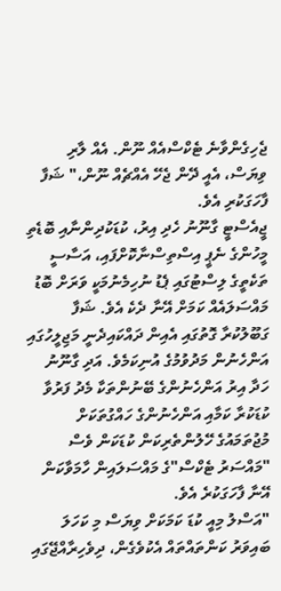ޖެހިގެންވާނެ ޓެކްސްއެއް ނޫން. އެއް ލާރި ވިޔަސް، އެއީ ދޭން ޖެހޭ އެއްޗެއް ނޫން،" ޝަފާ ފާހަގަކުރި އެވެ.
ޖީއެސްޓީ ގާނޫނު ހެދި އިރު، ކުޑަކުދިންނާއި ބޮޑެތި މީހުންގެ ނެޕީ އިސްތިސްނާކޮށްފައި، އަސާސީ ތަކެތީގެ ލިސްޓުގައި ޕެޑު ނުހިމެނުމަކީ ވަރަށް ބޮޑު މައްސަލައެއް ކަމަށް އޭނާ ދެކެ އެވެ. ޝަފާ ގަބޫލުކުރާ ގޮތުގައި އެއިން ދައްކައިދެނީ މަޖިލީހުގައި އަންހެނުން މަދުވުމުގެ އުނިކަމެވެ. އަދި ގާނޫނު ހަދާ އިރު އަންހެނުންގެ ބޭނުންތަކާ މެދު ފަރުވާ ކުޑަކުރާ ކަމާއި އަންހެނުންގެ ހައްގުތަކަށް މުޖުތަމައުގެ ހޭލުންތެރިކަން ކުޑަކަން ވެސް "މައްސަރު ޓެކްސް"ގެ މައްސަލައިން ހާމަވާކަން އޭނާ ފާހަގަކުރެ އެވެ.
"އަސްލު މިއީ ކުޑަ ކަމަކަށް ވިޔަސް މި ކަހަލަ ބައިވަރު ކަންތައްތައް އެކުވެގެން، ދިވެހިރާއްޖޭގައި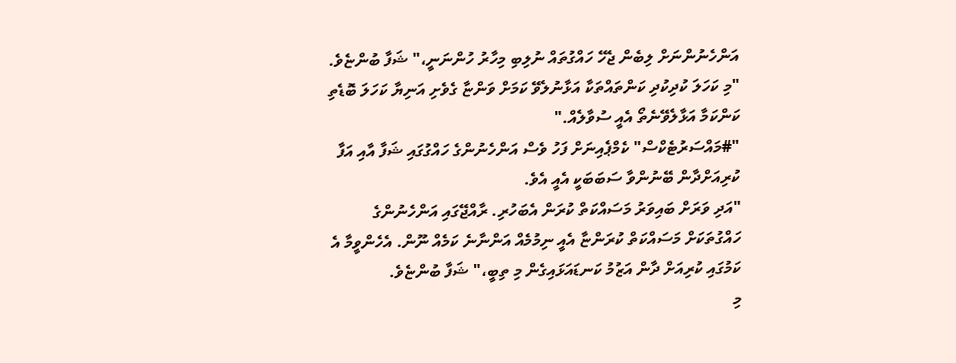އަންހެނުންނަށް ލިބެން ޖެހޭ ހައްގުތައް ނުލިބި މިހާރު ހުންނަނީ،" ޝަފާ ބުންޏެވެ.
"މި ކަހަލަ ކުދިކުދި ކަންތައްތަކާ އަޅާނުލެވޭ ކަމަށް ވަންޏާ ގެވެށި އަނިޔާ ކަހަލަ ބޮޑެތި ކަންކަމާ އަޅާލެވޭނެތޯ އެއީ ސުވާލެއް."
"#މައްސަރުޓެކްސް" ކެމްޕެއިނަށް ފަހު ވެސް އަންހެނުންގެ ހައްގުގައި ޝަފާ އާއި އަފާ ކުރިއަށްދާން ބޭނުންވާ ސަބަބަކީ އެއީ އެވެ.
"އަދި ވަރަށް ބައިވަރު މަސައްކަތް ކުރަން އެބަހުރި. ރާއްޖޭގައި އަންހެނުންގެ ހައްގުތަކަށް މަސައްކަތް ކުރަންޏާ އެއީ ނިމުމެއް އަންނާނެ ކަމެއް ނޫން. އެހެންވީމާ އެ ކަމުގައި ކުރިއަށް ދާން އަޒުމު ކަނޑައަޅައިގެން މި ތިބީ،" ޝަފާ ބުންޏެވެ.
މި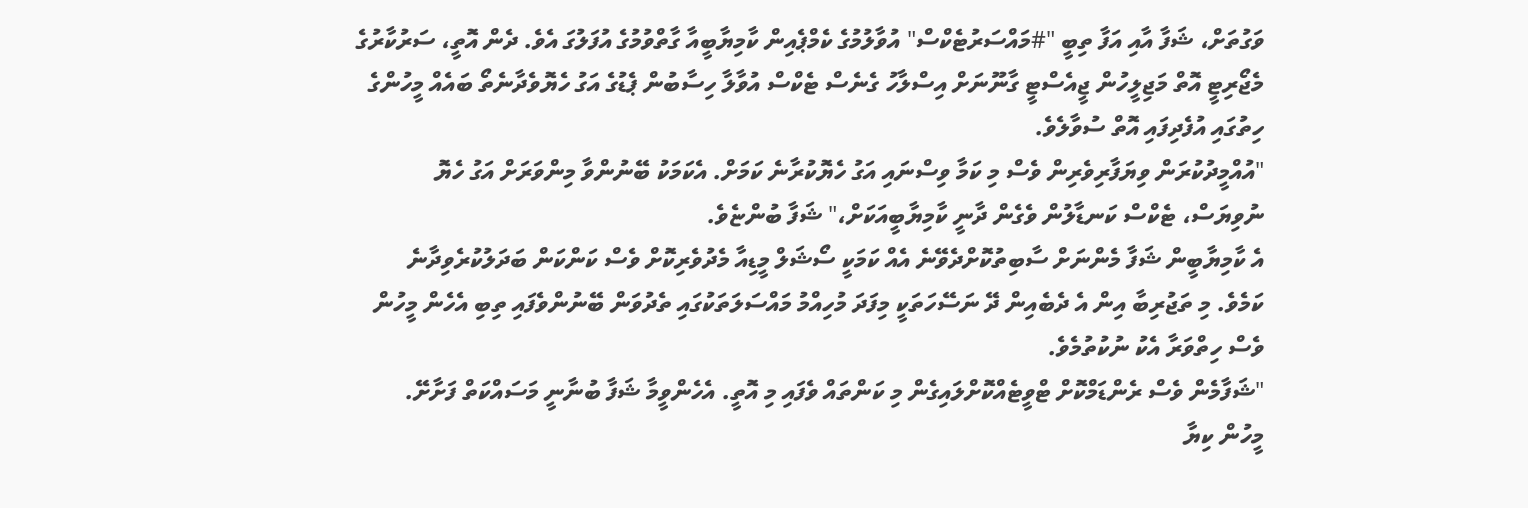ވަގުތަށް، ޝަފާ އާއި އަފާ ތިބީ "#މައްސަރުޓެކްސް" އުވާލުމުގެ ކެމްޕެއިން ކާމިޔާބީއާ ގާތްވުމުގެ އުފަލުގަ އެވެ. ދެން އޮތީ، ސަރުކާރުގެ މެޖޯރިޓީ އޮތް މަޖިލީހުން ޖީއެސްޓީ ގާނޫނަށް އިސްލާހު ގެނެސް ޓެކްސް އުވާލާ ހިސާބުން ޕެޑުގެ އަގު ހެޔޮވެދާނެތޯ ބައެއް މީހުންގެ ހިތުގައި އުފެދިފައި އޮތް ސުވާލެވެ.
"އުއްމީދުކުރަން ވިޔަފާރިވެރިން ވެސް މި ކަމާ ވިސްނައި އަގު ހެޔޮކުރާނެ ކަމަށް. އެކަމަކު ބޭނުންވާ މިންވަރަށް އަގު ހެޔޮ ނުވިޔަސް، ޓެކްސް ކަނޑާލުން ވެގެން ދާނީ ކާމިޔާބީއަކަށް،" ޝަފާ ބުންޏެވެ.
އެ ކާމިޔާބީން ޝަފާ މެންނަށް ސާބިތުކޮށްދެވޭނެ އެއް ކަމަކީ ސޯޝަލް މީޑިއާ މެދުވެރިކޮށް ވެސް ކަންކަން ބަދަލުކުރެވިދާނެ ކަމެވެ. މި ތަޖުރިބާ އިން އެ ދެބެއިން ދޭ ނަސޭހަތަކީ މިފަދަ މުހިއްމު މައްސަލަތަކުގައި ތެދުވަން ބޭނުންވެފައި ތިބި އެހެން މީހުން ވެސް ހިތްވަރާ އެކު ނުކުތުމެވެ.
"ޝަފާމެން ވެސް ރެންޑަމްކޮށް ޓްވީޓެއްކޮށްލައިގެން މި ކަންތައް ވެފައި މި އޮތީ. އެހެންވީމާ ޝަފާ ބުނާނީ މަސައްކަތް ފަށާށޭ. މީހުން ކިޔާ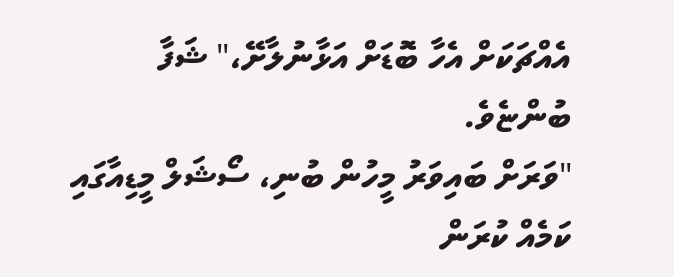އެއްޗަކަށް އެހާ ބޮޑަށް އަޅާނުލާށޭ،" ޝަފާ ބުންޏެވެ.
"ވަރަށް ބައިވަރު މީހުން ބުނި، ސޯޝަލް މީޑިއާގައި ކަމެއް ކުރަން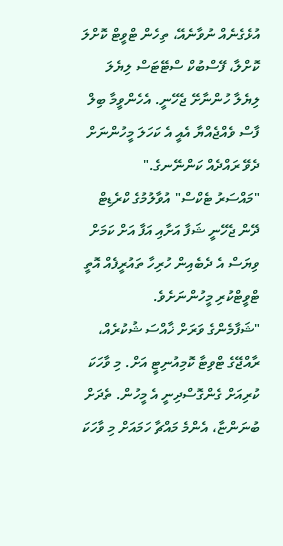އުޅެގެނެއް ނުވާނެއޭ، ތިހެން ޓްވީޓް ކޮށްލަ ކޮށްލާ، ފޭސްބުކް ސްޓޭޓަސް ލިޔެލަ ލިޔެލާ ހުންނާށޭ ޖެހޭނީ. އެހެންވީމާ ބިލް ފާސް ވެއްޖެއްޔާ އެއީ އެ ކަހަލަ މީހުންނަށް ދެވޭ ރައްދެއް ކަންނޭނގެ."
"މައްސަރު ޓެކްސް" އުވާލުމުގެ ކްރެޑިޓް ދޭން ޖެހޭނީ ޝަފާ އަށާއި އަފާ އަށް ކަމަށް ވިޔަސް އެ ދެބެއިން ހުރިހާ ތައުރީފެއް އޮތީ ޓްވީޓްކުރި މީހުންނަށެވެ.
"ޝަފާމެންގެ ވަރަށް ޚާއްސަ ޝުކުރެއް، ރާއްޖޭގެ ޓްވިޓާ ކޮމިއުނިޓީ އަށް. މި ވާހަކަ ކުރިއަށް ގެންގޮސްދިނީ އެ މީހުން. ތެދަށް ބުނަންޏާ، އެންމެ މައްޗާ ހަމައަށް މި ވާހަކަ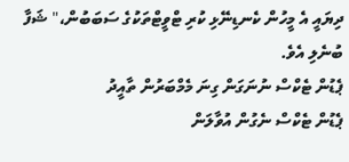ދިޔައީ އެ މީހުން ކެނޑިނޭޅި ކުރި ޓްވީޓްތަކުގެ ސަބަބުން،" ޝަފާ ބުނެލި އެވެ.
ޕެޑުން ޓެކްސް ނުނަގަން ގިނަ މެމްބަރުން ތާއީދު
ޕެޑުން ޓެކްސް ނެގުން އުވާލަން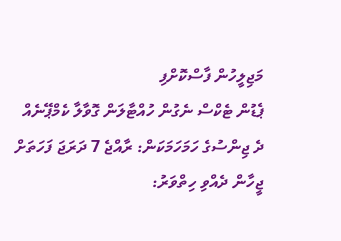މަޖިލީހުން ފާސްކޮށްފި
ޕެޑުން ޓެކްސް ނެގުން ހުއްޓާލަން ގޮވާލާ ކެމްޕޭނެއް
ދެ ޖިންސުގެ ހަމަހަމަކަން: ރާއްޖެ 7 ދަރަޖަ ފަހަތަށް
ޖީހާން ދެއްވި ހިތްވަރު: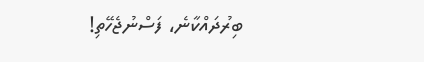ބިރުދައްކާނެ، ފަސްނުޖެހޭތި!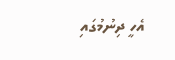އެހީ ދިނުމުގައި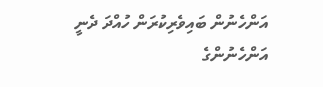އަންހެނުން ބައިވެރިކުރަން ހުއްދަ ދެނީ
އަންހެނުންގެ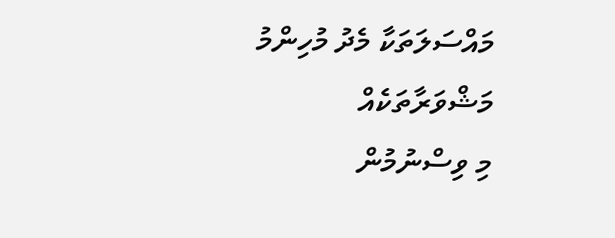މައްސަލަތަކާ މެދު މުހިންމު މަޝްވަރާތަކެއް
މި ވިސްނުމުން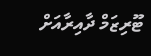ޓޫރިޒަމް ދާއިރާއަށް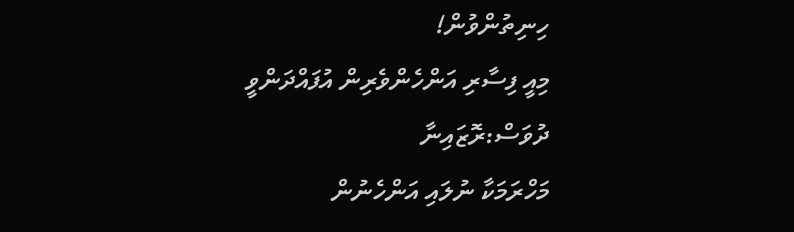ހިނިތުންވުން!
މިއީ ފިސާރި އަންހެންވެރިން އުފައްދަންވީ ދުވަސް:ރޮޒައިނާ
މަހްރަމަކާ ނުލައި އަންހެނުން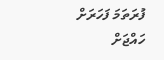ފުރަތަމަ ފަހަރަށް ހައްޖަށް